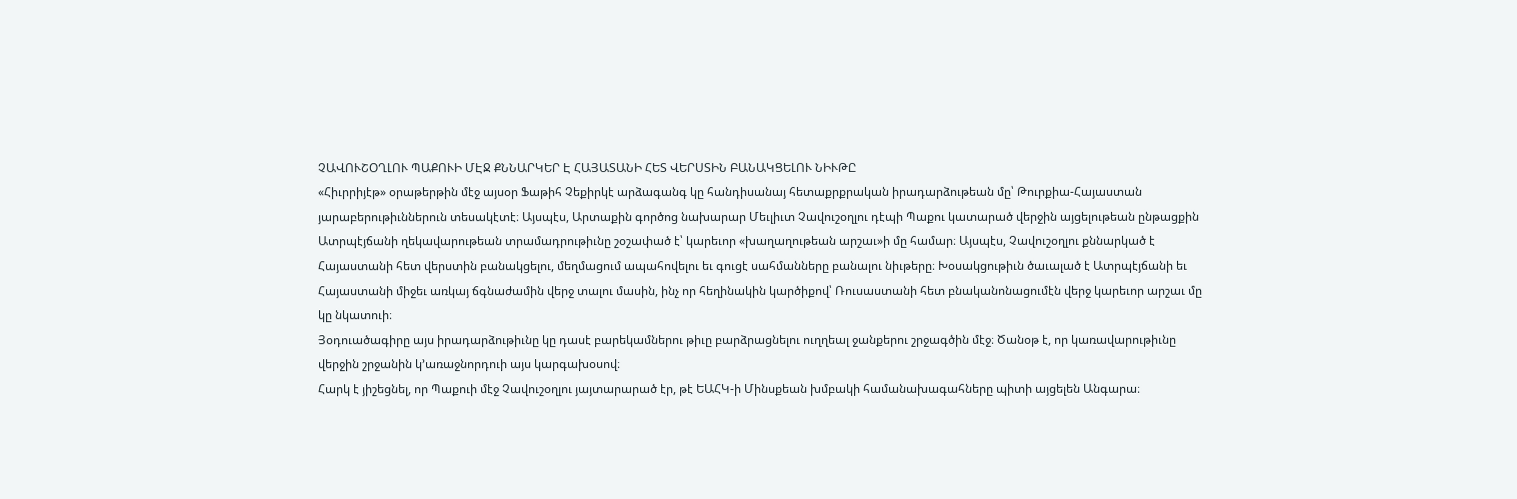ՉԱՎՈՒՇՕՂԼՈՒ ՊԱՔՈՒԻ ՄԷՋ ՔՆՆԱՐԿԵՐ Է ՀԱՅԱՏԱՆԻ ՀԵՏ ՎԵՐՍՏԻՆ ԲԱՆԱԿՑԵԼՈՒ ՆԻՒԹԸ
«Հիւրրիյէթ» օրաթերթին մէջ այսօր Ֆաթիհ Չեքիրկէ արձագանգ կը հանդիսանայ հետաքրքրական իրադարձութեան մը՝ Թուրքիա-Հայաստան յարաբերութիւններուն տեսակէտէ։ Այսպէս, Արտաքին գործոց նախարար Մեւլիւտ Չավուշօղլու դէպի Պաքու կատարած վերջին այցելութեան ընթացքին Ատրպէյճանի ղեկավարութեան տրամադրութիւնը շօշափած է՝ կարեւոր «խաղաղութեան արշաւ»ի մը համար։ Այսպէս, Չավուշօղլու քննարկած է Հայաստանի հետ վերստին բանակցելու, մեղմացում ապահովելու եւ գուցէ սահմանները բանալու նիւթերը։ Խօսակցութիւն ծաւալած է Ատրպէյճանի եւ Հայաստանի միջեւ առկայ ճգնաժամին վերջ տալու մասին, ինչ որ հեղինակին կարծիքով՝ Ռուսաստանի հետ բնականոնացումէն վերջ կարեւոր արշաւ մը կը նկատուի։
Յօդուածագիրը այս իրադարձութիւնը կը դասէ բարեկամներու թիւը բարձրացնելու ուղղեալ ջանքերու շրջագծին մէջ։ Ծանօթ է, որ կառավարութիւնը վերջին շրջանին կ՚առաջնորդուի այս կարգախօսով։
Հարկ է յիշեցնել, որ Պաքուի մէջ Չավուշօղլու յայտարարած էր, թէ ԵԱՀԿ-ի Մինսքեան խմբակի համանախագահները պիտի այցելեն Անգարա։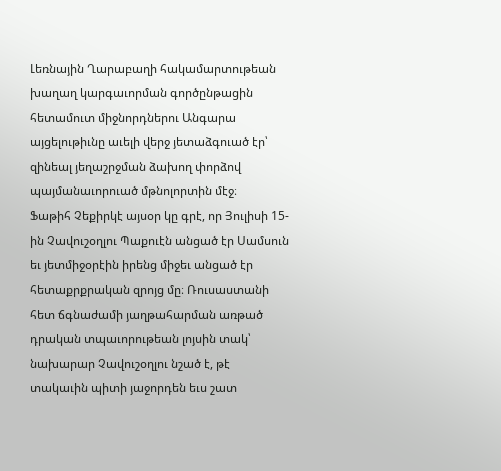Լեռնային Ղարաբաղի հակամարտութեան խաղաղ կարգաւորման գործընթացին հետամուտ միջնորդներու Անգարա այցելութիւնը աւելի վերջ յետաձգուած էր՝ զինեալ յեղաշրջման ձախող փորձով պայմանաւորուած մթնոլորտին մէջ։
Ֆաթիհ Չեքիրկէ այսօր կը գրէ, որ Յուլիսի 15-ին Չավուշօղլու Պաքուէն անցած էր Սամսուն եւ յետմիջօրէին իրենց միջեւ անցած էր հետաքրքրական զրոյց մը։ Ռուսաստանի հետ ճգնաժամի յաղթահարման առթած դրական տպաւորութեան լոյսին տակ՝ նախարար Չավուշօղլու նշած է, թէ տակաւին պիտի յաջորդեն եւս շատ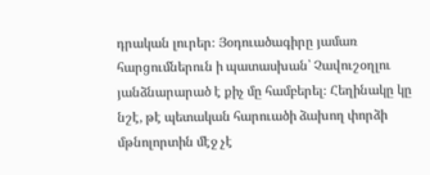դրական լուրեր։ Յօդուածագիրը յամառ հարցումներուն ի պատասխան՝ Չավուշօղլու յանձնարարած է քիչ մը համբերել։ Հեղինակը կը նշէ, թէ պետական հարուածի ձախող փորձի մթնոլորտին մէջ չէ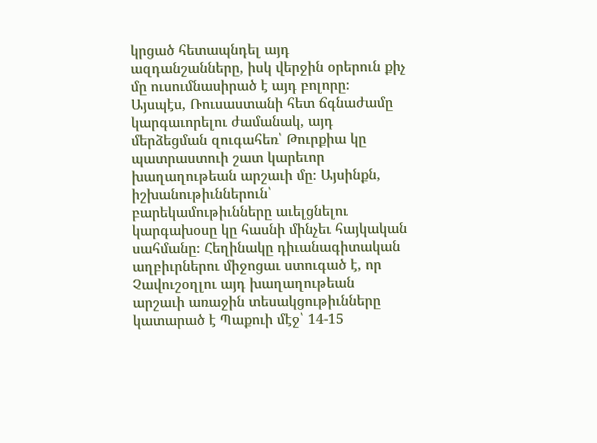կրցած հետապնդել այդ ազդանշանները, իսկ վերջին օրերուն քիչ մը ուսումնասիրած է այդ բոլորը։ Այսպէս, Ռուսաստանի հետ ճգնաժամը կարգաւորելու ժամանակ, այդ մերձեցման զուգահեռ՝ Թուրքիա կը պատրաստուի շատ կարեւոր խաղաղութեան արշաւի մը։ Այսինքն, իշխանութիւններուն՝ բարեկամութիւնները աւելցնելու կարգախօսը կը հասնի մինչեւ հայկական սահմանը։ Հեղինակը դիւանագիտական աղբիւրներու միջոցաւ ստուգած է, որ Չավուշօղլու այդ խաղաղութեան արշաւի առաջին տեսակցութիւնները կատարած է Պաքուի մէջ՝ 14-15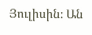Յուլիսին։ Ան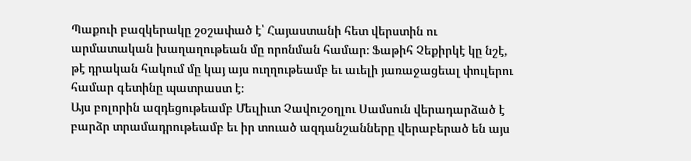Պաքուի բազկերակը շօշափած է՝ Հայաստանի հետ վերստին ու արմատական խաղաղութեան մը որոնման համար։ Ֆաթիհ Չեքիրկէ կը նշէ, թէ դրական հակում մը կայ այս ուղղութեամբ եւ աւելի յառաջացեալ փուլերու համար գետինը պատրաստ է։
Այս բոլորին ազդեցութեամբ Մեւլիւտ Չավուշօղլու Սամսուն վերադարձած է բարձր տրամադրութեամբ եւ իր տուած ազդանշանները վերաբերած են այս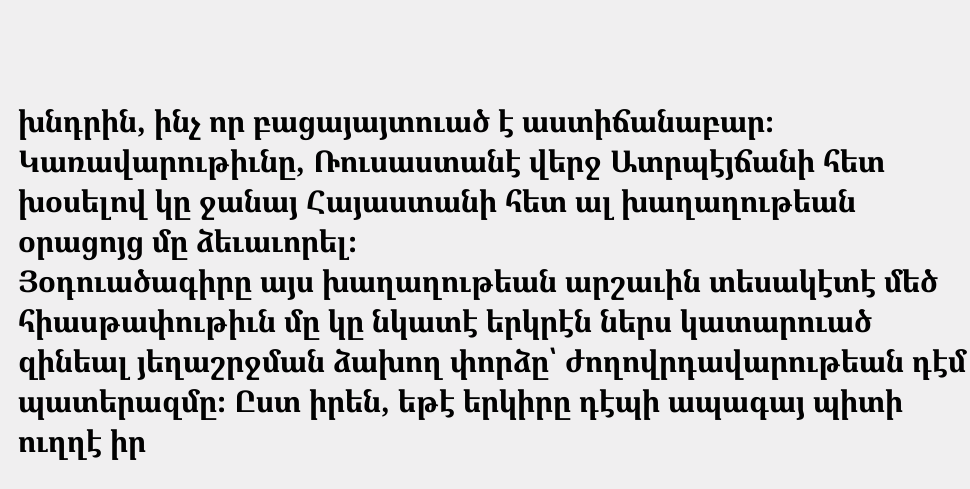խնդրին, ինչ որ բացայայտուած է աստիճանաբար։ Կառավարութիւնը, Ռուսաստանէ վերջ Ատրպէյճանի հետ խօսելով կը ջանայ Հայաստանի հետ ալ խաղաղութեան օրացոյց մը ձեւաւորել։
Յօդուածագիրը այս խաղաղութեան արշաւին տեսակէտէ մեծ հիասթափութիւն մը կը նկատէ երկրէն ներս կատարուած զինեալ յեղաշրջման ձախող փորձը՝ ժողովրդավարութեան դէմ պատերազմը։ Ըստ իրեն, եթէ երկիրը դէպի ապագայ պիտի ուղղէ իր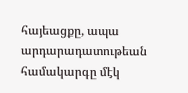հայեացքը, ապա արդարադատութեան համակարգը մէկ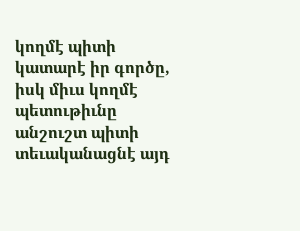կողմէ պիտի կատարէ իր գործը, իսկ միւս կողմէ պետութիւնը անշուշտ պիտի տեւականացնէ այդ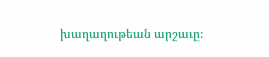խաղաղութեան արշաւը։